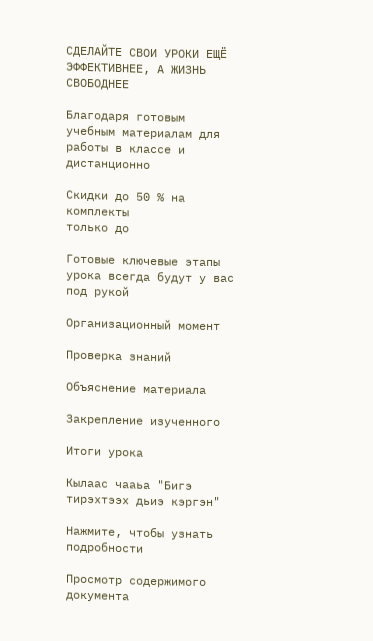СДЕЛАЙТЕ СВОИ УРОКИ ЕЩЁ ЭФФЕКТИВНЕЕ, А ЖИЗНЬ СВОБОДНЕЕ

Благодаря готовым учебным материалам для работы в классе и дистанционно

Скидки до 50 % на комплекты
только до

Готовые ключевые этапы урока всегда будут у вас под рукой

Организационный момент

Проверка знаний

Объяснение материала

Закрепление изученного

Итоги урока

Кылаас чааьа "Бигэ тирэхтээх дьиэ кэргэн"

Нажмите, чтобы узнать подробности

Просмотр содержимого документа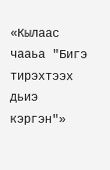«Кылаас чааьа "Бигэ тирэхтээх дьиэ кэргэн"»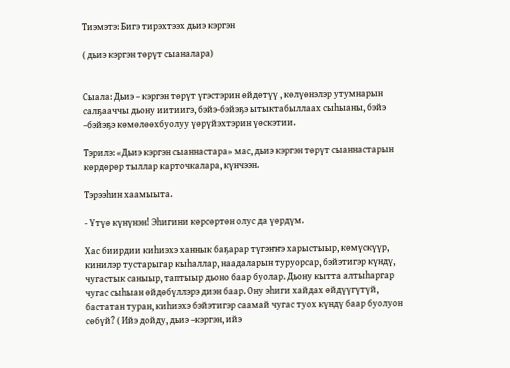Тиэмэтэ: Бигэ тирэхтээх дьиэ кэргэн

( дьиэ кэргэн төрүт сыаналара)


Сыала: Дьиэ – кэргэн төрүт үгэстэрин өйдөтүү , көлүөнэлэр утумнарын салҕааччы дьону иитиигэ, бэйэ-бэйэҕэ ытыктабыллаах сыһыаны, бэйэ –бэйэҕэ көмөлөөхбуолуу үөрүйэхтэрин үөскэтии.

Тэрилэ: «Дьиэ кэргэн сыаннастара» мас, дьиэ кэргэн төрүт сыаннастарын көрдөрөр тыллар карточкалара, күнчээн.

Тэрээһин хаамыыта.

- Үтүө күнүнэн! Эһигини көрсөртөн олус да үөрдүм.

Хас биирдии киһиэхэ ханнык баҕарар түгэҥҥэ харыстыыр, көмүскүүр, кинилэр тустарыгар кыһаллар, наадаларын туруорсар, бэйэтигэр күндү, чугастык саныыр, таптыыр дьоно баар буолар. Дьону кытта алтыһаргар чугас сыһыан өйдөбүллэрэ диэн баар. Ону эһиги хайдах өйдүүгүтүй, бастатан туран, киһиэхэ бэйэтигэр саамай чугас туох күндү баар буолуон сөбүй? ( Ийэ дойду, дьиэ –кэргэн, ийэ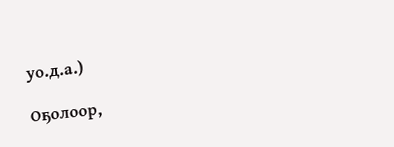уо.д.а.)

Оҕолоор,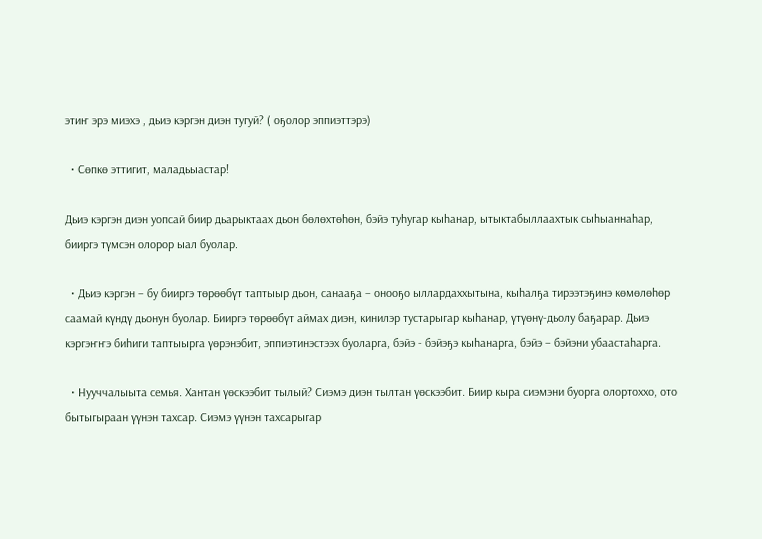этиҥ эрэ миэхэ , дьиэ кэргэн диэн тугуй? ( оҕолор эппиэттэрэ)

  • Сөпкө эттигит, маладьыастар!

Дьиэ кэргэн диэн уопсай биир дьарыктаах дьон бөлөхтөһөн, бэйэ туһугар кыһанар, ытыктабыллаахтык сыһыаннаһар, бииргэ түмсэн олорор ыал буолар.

  • Дьиэ кэргэн – бу бииргэ төрөөбүт таптыыр дьон, санааҕа – онооҕо ыллардаххытына, кыһалҕа тирээтэҕинэ көмөлөһөр саамай күндү дьонун буолар. Бииргэ төрөөбүт аймах диэн, кинилэр тустарыгар кыһанар, үтүөнү-дьолу баҕарар. Дьиэ кэргэҥҥэ биһиги таптыырга үөрэнэбит, эппиэтинэстээх буоларга, бэйэ - бэйэҕэ кыһанарга, бэйэ – бэйэни убаастаһарга.

  • Нууччалыыта семья. Хантан үөскээбит тылый? Сиэмэ диэн тылтан үөскээбит. Биир кыра сиэмэни буорга олортоххо, ото бытыгыраан үүнэн тахсар. Сиэмэ үүнэн тахсарыгар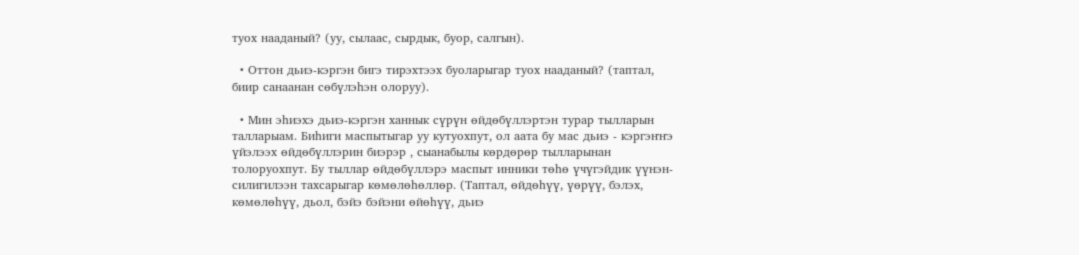туох нааданый? (уу, сылаас, сырдык, буор, салгын).

  • Оттон дьиэ-кэргэн бигэ тирэхтээх буоларыгар туох нааданый? (таптал, биир санаанан сөбүлэһэн олоруу).

  • Мин эһиэхэ дьиэ-кэргэн ханнык сүрүн өйдөбүллэртэн турар тылларын талларыам. Биһиги маспытыгар уу кутуохпут, ол аата бу мас дьиэ - кэргэҥҥэ үйэлээх өйдөбүллэрин биэрэр , сыанабылы көрдөрөр тылларынан толоруохпут. Бу тыллар өйдөбүллэрэ маспыт инники төһө үчүгэйдик үүнэн- силигилээн тахсарыгар көмөлөһөллөр. (Таптал, өйдөһүү, үөрүү, бэлэх, көмөлөһүү, дьол, бэйэ бэйэни өйөһүү, дьиэ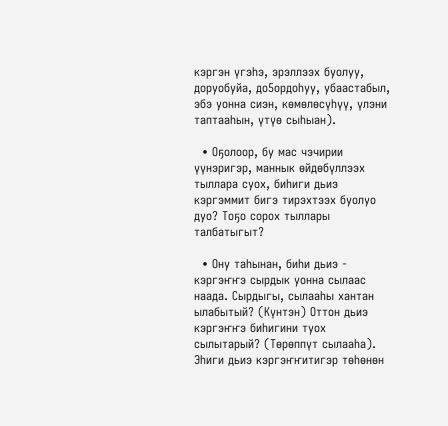кэргэн үгэһэ, эрэллээх буолуу, доруобуйа, до5ордоһуу, убаастабыл, эбэ уонна сиэн, көмөлөсүһүү, үлэни таптааһын, үтүө сыһыан).

  • Оҕолоор, бу мас чэчирии үүнэригэр, маннык өйдөбүллээх тыллара суох, биһиги дьиэ кэргэммит бигэ тирэхтээх буолуо дуо? Тоҕо сорох тыллары талбатыгыт?

  • Ону таһынан, биһи дьиэ - кэргэҥҥэ сырдык уонна сылаас наада. Сырдыгы, сылааһы хантан ылабытый? (Күнтэн) Оттон дьиэ кэргэҥҥэ биһигини туох сылытарый? (Төрөппүт сылааһа). Эһиги дьиэ кэргэҥҥитигэр төһөнөн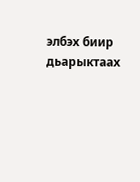элбэх биир дьарыктаах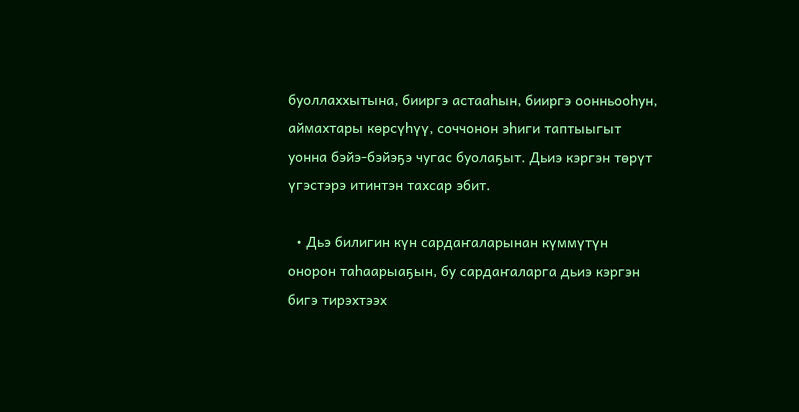буоллаххытына, бииргэ астааһын, бииргэ оонньооһун, аймахтары көрсүһүү, соччонон эһиги таптыыгыт уонна бэйэ-бэйэҕэ чугас буолаҕыт. Дьиэ кэргэн төрүт үгэстэрэ итинтэн тахсар эбит.

  • Дьэ билигин күн сардаҥаларынан күммүтүн онорон таһаарыаҕын, бу сардаҥаларга дьиэ кэргэн бигэ тирэхтээх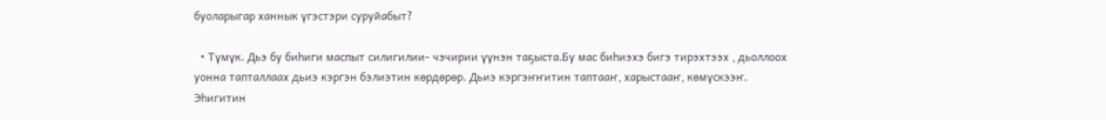буоларыгар ханнык үгэстэри суруйабыт?

  • Түмүк. Дьэ бу биһиги маспыт силигилии- чэчирии үүнэн таҕыста.Бу мас биһиэхэ бигэ тирэхтээх , дьоллоох уонна тапталлаах дьиэ кэргэн бэлиэтин көрдөрөр. Дьиэ кэргэҥҥитин таптааҥ, харыстааҥ, көмүскээҥ. Эһигитин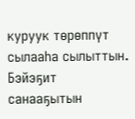куруук төрөппүт сылааһа сылыттын. Бэйэҕит санааҕытын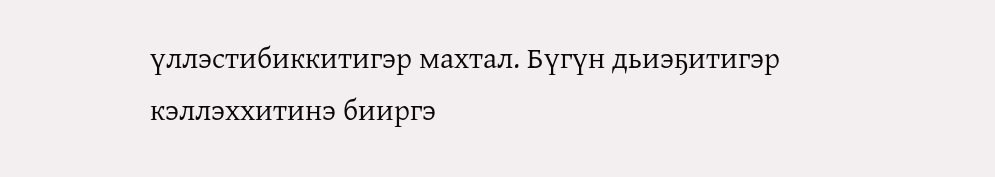үллэстибиккитигэр махтал. Бүгүн дьиэҕитигэр кэллэххитинэ бииргэ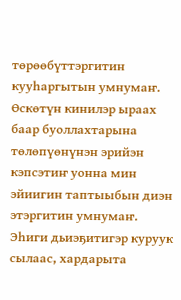төрөөбүттэргитин кууһаргытын умнумаҥ. Өскөтүн кинилэр ыраах баар буоллахтарына төлөпүөнүнэн эрийэн кэпсэтиҥ уонна мин эйиигин таптыыбын диэн этэргитин умнумаҥ. Эһиги дьиэҕитигэр куруук сылаас, хардарыта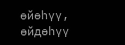өйөһүү, өйдөһүү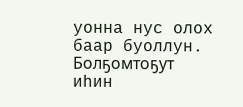уонна нус олох баар буоллун. Болҕомтоҕут иһин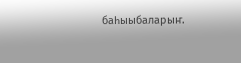баһыыбаларыҥ.